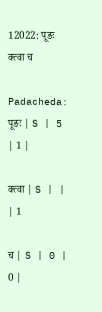12022: पूङः क्त्वा च

Padacheda: पूङः | S | 5 | 1 |

क्त्वा | S | | | 1

च | S | 0 | 0 |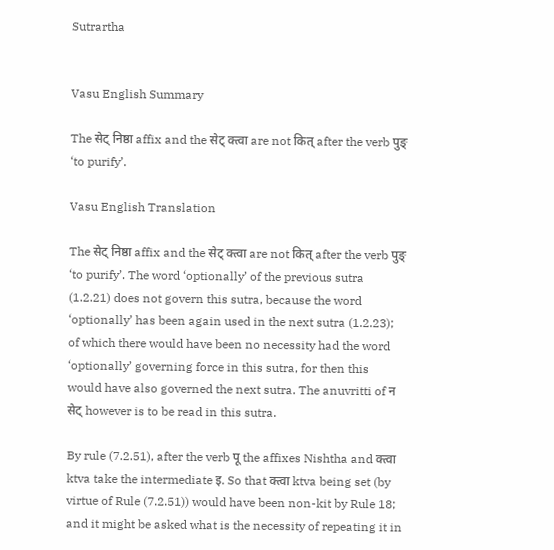Sutrartha


Vasu English Summary

The सेट् निष्ठा affix and the सेट् क्त्वा are not कित् after the verb पुङ् ‘to purify’.

Vasu English Translation

The सेट् निष्ठा affix and the सेट् क्त्वा are not कित् after the verb पुङ् ‘to purify’. The word ‘optionally’ of the previous sutra (1.2.21) does not govern this sutra, because the word ‘optionally’ has been again used in the next sutra (1.2.23); of which there would have been no necessity had the word ‘optionally’ governing force in this sutra, for then this would have also governed the next sutra. The anuvritti of न सेट् however is to be read in this sutra.

By rule (7.2.51), after the verb पू the affixes Nishtha and क्त्वा ktva take the intermediate इ. So that क्त्वा ktva being set (by virtue of Rule (7.2.51)) would have been non-kit by Rule 18; and it might be asked what is the necessity of repeating it in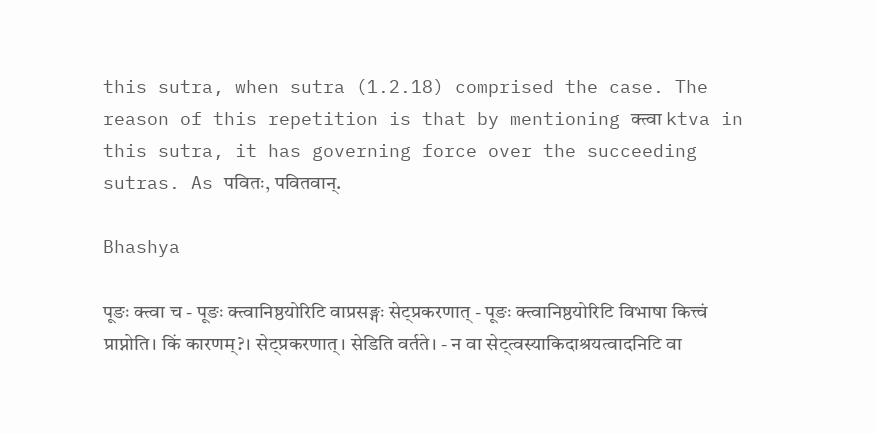this sutra, when sutra (1.2.18) comprised the case. The reason of this repetition is that by mentioning क्त्वा ktva in this sutra, it has governing force over the succeeding sutras. As पवितः, पवितवान्.

Bhashya

पूङः क्त्वा च - पूङः क्त्वानिष्ठयोरिटि वाप्रसङ्गः सेट्प्रकरणात् - पूङः क्त्वानिष्ठयोरिटि विभाषा कित्त्वं प्राप्नोति। किं कारणम्?। सेट्प्रकरणात्। सेडिति वर्तते। - न वा सेट्त्वस्याकिदाश्रयत्वादनिटि वा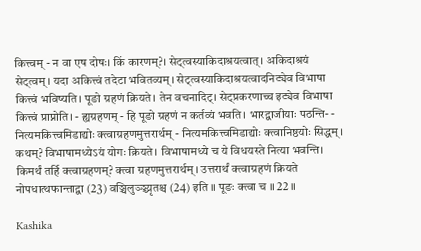कित्त्वम् - न वा एष दोषः। किं कारणम्?। सेट्त्वस्याकिदाश्रयत्वात्। अकिदाश्रयं सेट्त्वम्। यदा अकित्त्वं तदेटा भवितव्यम्। सेट्त्वस्याकिदाश्रयत्वादनिट्येव विभाषा कित्त्वं भविष्यति। पूङो ग्रहणं क्रियते। तेन वचनादिट्। सेट्प्रकरणाच्च इट्येव विभाषा कित्त्वं प्राप्नोति। - ह्यग्रहणम् - हि पूङो ग्रहणं न कर्तव्यं भवति। भारद्वाजीयाः पठन्ति- - नित्यमकित्त्वमिडाद्योः क्त्वाग्रहणमुत्तरार्थम् - नित्यमकित्त्वमिडाद्योः क्त्वानिष्ठयोः सिद्धम्। कथम्? विभाषामध्येऽयं योगः क्रियते। विभाषामध्ये च ये विधयस्ते नित्या भवन्ति। किमर्थं तर्हि क्त्वाग्रहणम्? क्त्वा ग्रहणमुत्तरार्थम्। उत्तरार्थं क्त्वाग्रहणं क्रियते नोपधात्थफान्ताद्वा (23) वञ्चिलुञ्ञ्च्यृतश्च (24) इति ॥ पूङः क्त्वा च ॥ 22 ॥

Kashika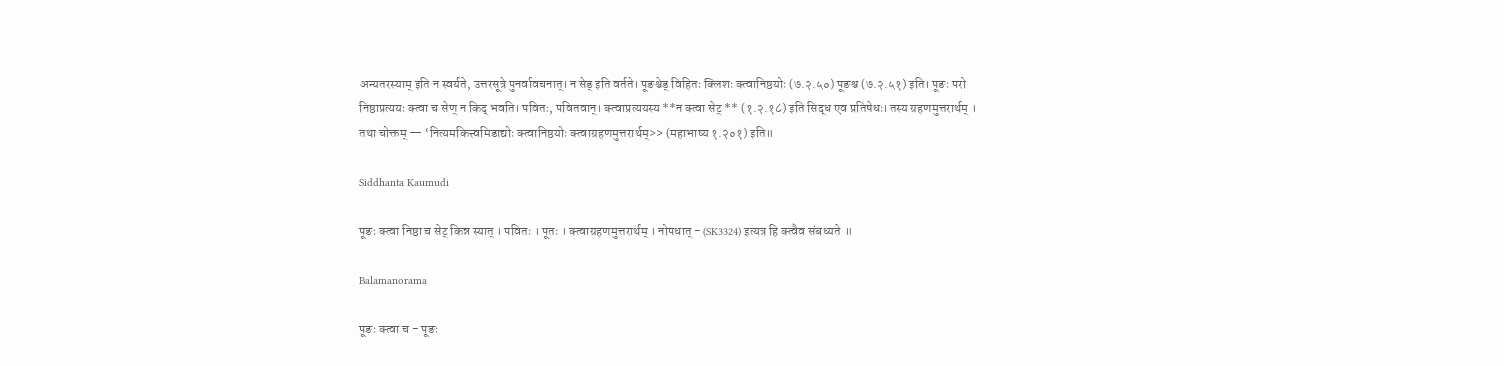अन्यतरस्याम् इति न स्वर्यते, उत्तरसूत्रे पुनर्वावचनात्। न सेड् इति वर्तते। पूङश्चेड् विहितः क्लिशः क्त्वानिष्ठयोः (७.२.५०) पूङश्च (७.२.५१) इति। पूङः परो निष्ठाप्रत्ययः क्त्वा च सेण् न किद् भवति। पवितः, पवितवान्। क्त्वाप्रत्ययस्य **न क्त्वा सेट् ** (१.२.१८) इति सिद्ध एव प्रतिषेधः। तस्य ग्रहणमुत्तरार्थम् । तथा चोक्तम् — ‘नित्यमकित्त्वमिडाद्योः क्त्वानिष्ठयोः क्त्वाग्रहणमुत्तरार्थम्>> (महाभाष्य १.२०१) इति॥

Siddhanta Kaumudi

पूङः क्त्वा निष्ठा च सेट् किन्न स्यात् । पवितः । पूतः । क्त्वाग्रहणमुत्तरार्थम् । नोपधात् - (SK3324) इत्यत्र हि क्त्वैव संबध्यते ॥

Balamanorama

पूङः क्त्वा च - पूङः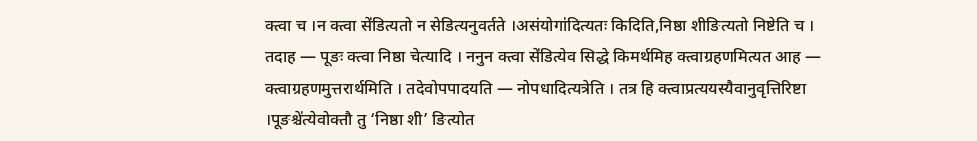क्त्वा च ।न क्त्वा से॑डित्यतो न सेडित्यनुवर्तते ।असंयोगा॑दित्यतः किदिति,निष्ठा शीङित्यतो निष्टेति च । तदाह — पूङः क्त्वा निष्ठा चेत्यादि । ननुन क्त्वा से॑डित्येव सिद्धे किमर्थमिह क्त्वाग्रहणमित्यत आह — क्त्वाग्रहणमुत्तरार्थमिति । तदेवोपपादयति — नोपधादित्यत्रेति । तत्र हि क्त्वाप्रत्ययस्यैवानुवृत्तिरिष्टा ।पूङश्चे॑त्येवोक्तौ तु ‘निष्ठा शी’ ङित्योत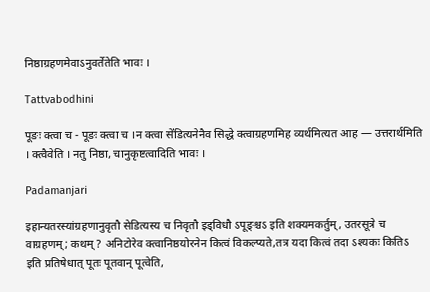निष्ठाग्रहणमेवाऽनुवर्तेतेति भावः ।

Tattvabodhini

पूङः क्त्वा च - पूङः क्त्वा च ।न क्त्वा से॑डित्यनेनैव सिद्धे क्त्वाग्रहणमिह व्यर्थमित्यत आह — उत्तरार्थमिति । क्त्वैवेति । नतु निष्ठा, चानुकृष्टत्वादिति भावः ।

Padamanjari

इहान्यतरस्यांग्रहणानुवृतौ सेडित्यस्य च निवृतौ इड्विधौ ऽपूङ्श्चऽ इति शक्यमकर्तुम्, उतरसूत्रे च वाग्रहणम्; कथम् ? अनिटोरेव क्त्वानिष्ठयोरनेन कित्वं विकल्प्यते,तत्र यदा कित्वं तदा ऽश्यकः कितिऽ इति प्रतिषेधात् पूतः पूतवान् पूत्वेति,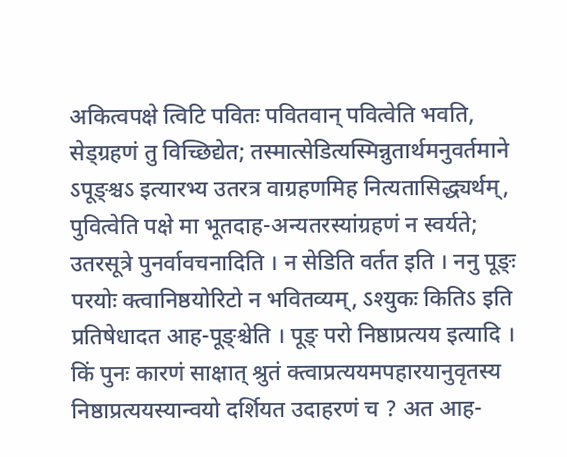अकित्वपक्षे त्विटि पवितः पवितवान् पवित्वेति भवति, सेड्ग्रहणं तु विच्छिद्येत; तस्मात्सेडित्यस्मिन्नुतार्थमनुवर्तमाने ऽपूङ्श्चऽ इत्यारभ्य उतरत्र वाग्रहणमिह नित्यतासिद्ध्यर्थम्, पुवित्वेति पक्षे मा भूतदाह-अन्यतरस्यांग्रहणं न स्वर्यते; उतरसूत्रे पुनर्वावचनादिति । न सेडिति वर्तत इति । ननु पूङ्ः परयोः क्त्वानिष्ठयोरिटो न भवितव्यम्, ऽश्युकः कितिऽ इति प्रतिषेधादत आह-पूङ्श्चेति । पूङ् परो निष्ठाप्रत्यय इत्यादि । किं पुनः कारणं साक्षात् श्रुतं क्त्वाप्रत्ययमपहारयानुवृतस्य निष्ठाप्रत्ययस्यान्वयो दर्शियत उदाहरणं च ? अत आह-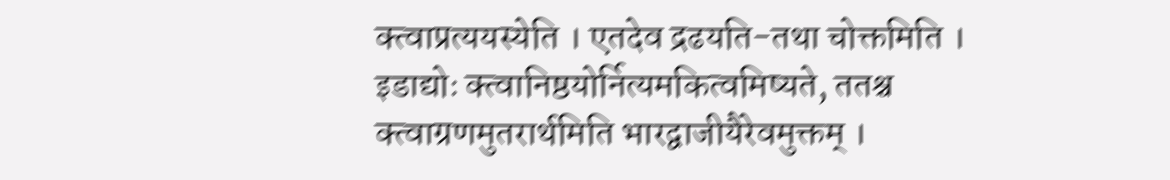क्त्वाप्रत्ययस्येति । एतदेव द्रढयति-तथा चोक्तमिति । इडाद्योः क्त्वानिष्ठयोर्नित्यमकित्वमिष्यते, ततश्च क्त्वाग्रणमुतरार्थमिति भारद्वाजीयैरेवमुक्तम् ।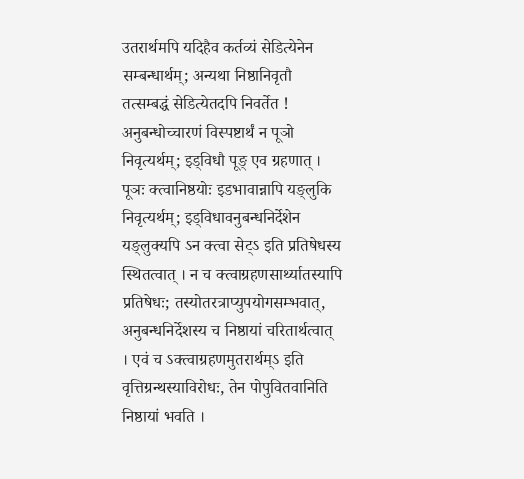उतरार्थमपि यदिहैव कर्तव्यं सेडित्येनेन सम्बन्धार्थम्; अन्यथा निष्ठानिवृतौ तत्सम्बद्धं सेडित्येतदपि निवर्तेत ! अनुबन्धोच्चारणं विस्पष्टार्थं न पूञो निवृत्यर्थम्; इड्विधौ पूङ् एव ग्रहणात् । पूञः क्त्वानिष्ठयोः इडभावान्नापि यङ्लुकि निवृत्यर्थम्; इड्विधावनुबन्धनिर्देशेन यङ्लुक्यपि ऽन क्त्वा सेट्ऽ इति प्रतिषेधस्य स्थितत्वात् । न च क्त्वाग्रहणसार्थ्यातस्यापि प्रतिषेधः; तस्योतरत्राप्युपयोगसम्भवात्, अनुबन्धनिर्देशस्य च निष्ठायां चरितार्थत्वात् । एवं च ऽक्त्वाग्रहणमुतरार्थम्ऽ इति वृत्तिग्रन्थस्याविरोधः, तेन पोपुवितवानिति निष्ठायां भवति ।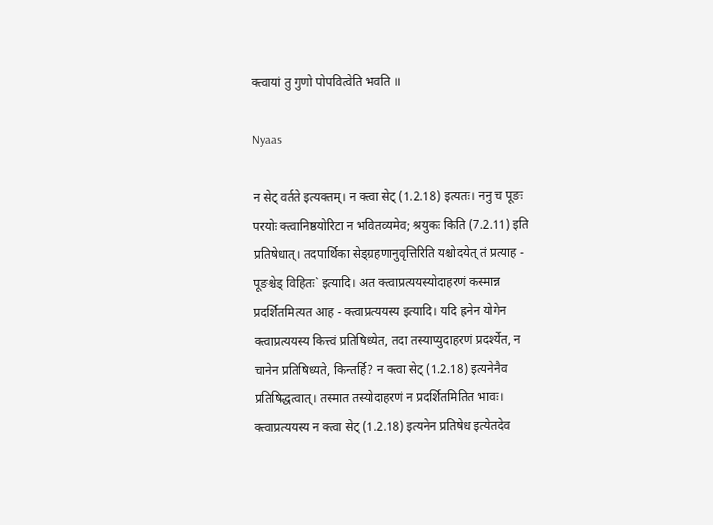क्त्वायां तु गुणो पोपवित्वेति भवति ॥

Nyaas

न सेट् वर्तते इत्यक्तम्। न क्त्वा सेट् (1.2.18) इत्यतः। ननु च पूङः परयोः क्त्वानिष्ठयोरिटा न भवितव्यमेव; श्रयुकः किति (7.2.11) इति प्रतिषेधात्। तदपार्थिका सेड्ग्रहणानुवृत्तिरिति यश्चोदयेत् तं प्रत्याह - पूङश्चेड् विहितः` इत्यादि। अत क्त्वाप्रत्ययस्योदाहरणं कस्मान्न प्रदर्शितमित्यत आह - क्त्वाप्रत्ययस्य इत्यादि। यदि ह्रनेन योगेन क्त्वाप्रत्ययस्य कित्त्वं प्रतिषिध्येत, तदा तस्याप्युदाहरणं प्रदर्श्येत, न चानेन प्रतिषिध्यते, किन्तर्हि? न क्त्वा सेट् (1.2.18) इत्यनेनैव प्रतिषिद्धत्वात्। तस्मात तस्योदाहरणं न प्रदर्शितमितित भावः। क्त्वाप्रत्ययस्य न क्त्वा सेट् (1.2.18) इत्यनेन प्रतिषेध इत्येतदेव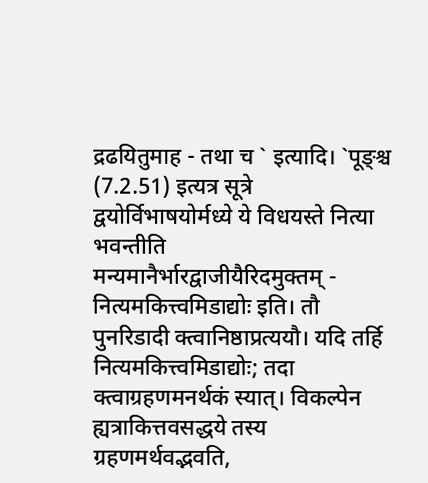द्रढयितुमाह - तथा च ` इत्यादि। `पूङ्श्च (7.2.51) इत्यत्र सूत्रे द्वयोर्विभाषयोर्मध्ये ये विधयस्ते नित्या भवन्तीति मन्यमानैर्भारद्वाजीयैरिदमुक्तम् - नित्यमकित्त्वमिडाद्योः इति। तौ पुनरिडादी क्त्वानिष्ठाप्रत्ययौ। यदि तर्हि नित्यमकित्त्वमिडाद्योः; तदा क्त्वाग्रहणमनर्थकं स्यात्। विकल्पेन ह्यत्राकित्तवसद्धये तस्य ग्रहणमर्थवद्भवति,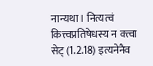नान्यथा। नित्यत्वं कित्त्वप्रतिषेधस्य न क्त्वा सेट् (1.2.18) इत्यनेनैव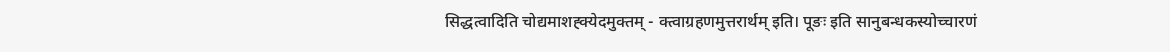सिद्धत्वादिति चोद्यमाशह्क्येदमुक्तम् - क्त्वाग्रहणमुत्तरार्थम् इति। पूङः इति सानुबन्धकस्योच्चारणं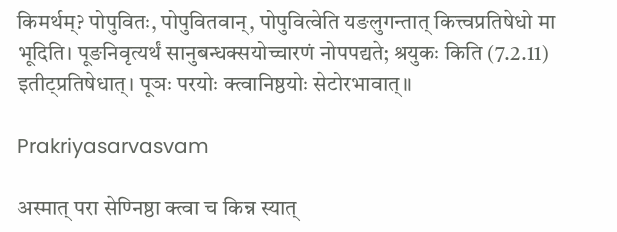किमर्थम्? पोपुवितः, पोपुवितवान्, पोपुवित्वेति यङलुगन्तात् कित्त्वप्रतिषेधो मा भूदिति। पूङनिवृत्यर्थं सानुबन्धक्सयोच्चारणं नोपपद्यते; श्रयुकः किति (7.2.11) इतीट्प्रतिषेधात्। पूञः परयोः क्त्वानिष्ठयोः सेटोरभावात्॥

Prakriyasarvasvam

अस्मात् परा सेण्निष्ठा क्त्वा च किन्न स्यात्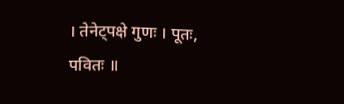। तेनेट्पक्षे गुणः । पूतः, पवितः ॥